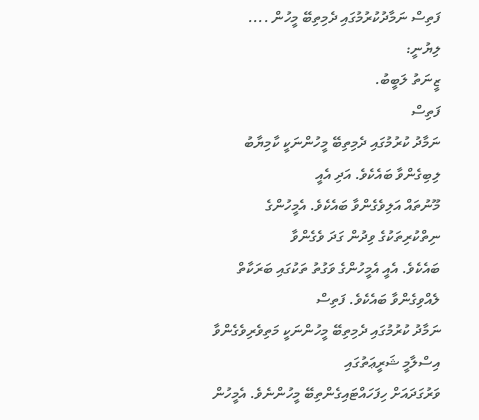ފަތިސް ނަމާދުކުރުމުގައި ދެމިތިބޭ މީހުން ....
ލިޔުނީ:
ޒީނަތު ލަބީބު.
ފަތިސް
ނަމާދު ކުރުމުގައި ދެމިތިބޭ މީހުންނަކީ ކާމިޔާބު ލިބިގެންވާ ބައެކެވެ. އަދި އެއީ
މޫނުތައް އަލިވެގެންވާ ބައެކެވެ. އެމީހުންގެ ނިތްކުރިތަކުގެ ވިދުން ގަދަ ވެގެންވާ
ބައެކެވެ. އެއީ އެމީހުންގެ ވަގުތު ތަކުގައި ބަރަކާތް ލެއްވިގެންވާ ބައެކެވެ. ފަތިސް
ނަމާދު ކުރުމުގައި ދެމިތިބޭ މީހުންނަކީ މަތިވެރިވެގެންވާ އިސްލާމީ ޝަރީޢަތުގައި
ވަރުގަދައަށް ހިފަހައްޓައިގެންތިބޭ މީހުންނެވެ. އެމީހުން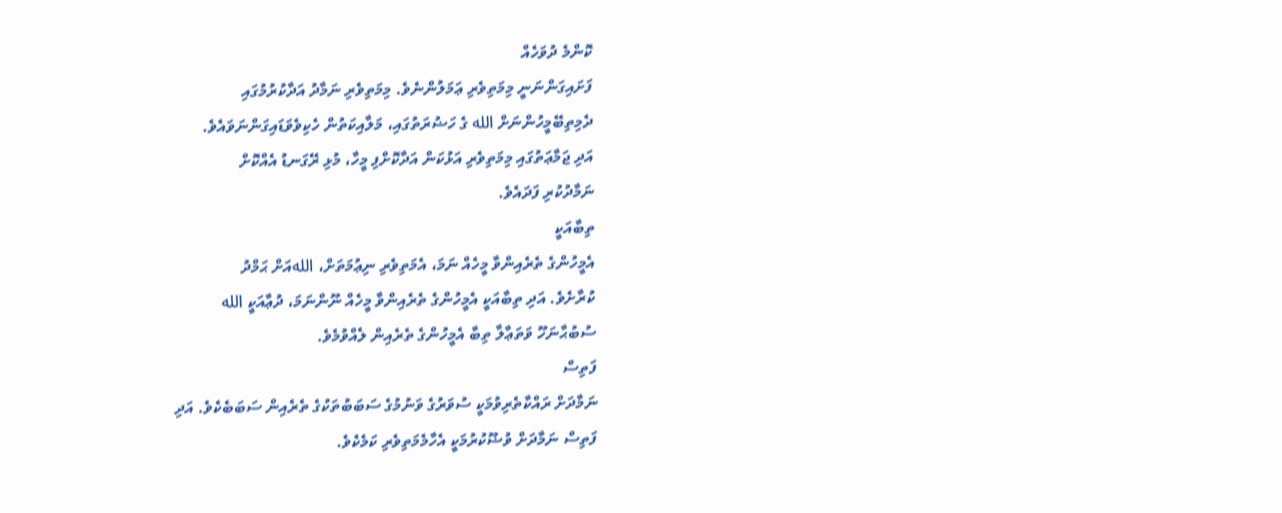ކޮންމެ ދުވަހެއް
ފަށައިގަންނަނީ މިމަތިވެރި ޢަމަލުންނެވެ. މިމަތިވެރި ނަމާދު އަދާކުރުމުގައި
ދެމިތިބޭމީހުންނަށް الله ގެ ހަޟުރަތުގައި، މަލާއިކަތުން ހެކިވެވަޑައިގަންނަވައެވެ.
އަދި ޖަމާޢަތުގައި މިމަތިވެރި އަޅުކަން އަދާކޮށްފި މީހާ، މުޅި ރޭގަނޑު އެއްކޮށް
ނަމާދުކުރި ފަދައެވެ.
ތިބާއަކީ
އެމީހުންގެ ތެރެއިންވާ މީހެއް ނަމަ، އެމަތިވެރި ނިޢުމަތަށް، اللهއަށް ޙަމްދު
ކުރާށެވެ. އަދި ތިބާއަކީ އެމީހުންގެ ތެރެއިންވާ މީހެއް ނޫންނަމަ، ދުޢާއަކީ الله
ސުބުޙާނަހޫ ވަތަޢާލާ ތިބާ އެމީހުންގެ ތެރެއިން ލެއްވުމެވެ.
ފަތިސް
ނަމާދަށް ރައްކާތެރިވުމަކީ ސުވަރުގެ ވަނުމުގެ ސަބަބުތަކުގެ ތެރެއިން ސަބަބެކެވެ. އަދި
ފަތިސް ނަމާދަށް ވުޟޫކުރުމަކީ އެހާމެމަތިވެރި ކަމެކެވެ.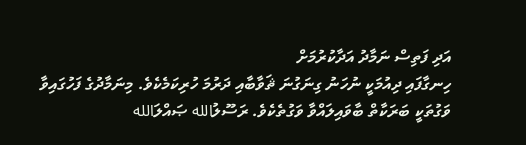އަދި ފަތިސް ނަމާދު އަދާކުރުމަށް
ހިނގާފައި ދިއުމަކީ ނުހަނު ގިނަގުނަ ޘަވާބާއި ދަރުމަ ހުރިކަމެކެވެ. މިނަމާދުގެ ފަހުގައިވާ
ވަގުތަކީ ބަރަކާތް ބާވައިލައްވާ ވަގުތެކެވެ. ރަސޫލުالله ޞައްލަالله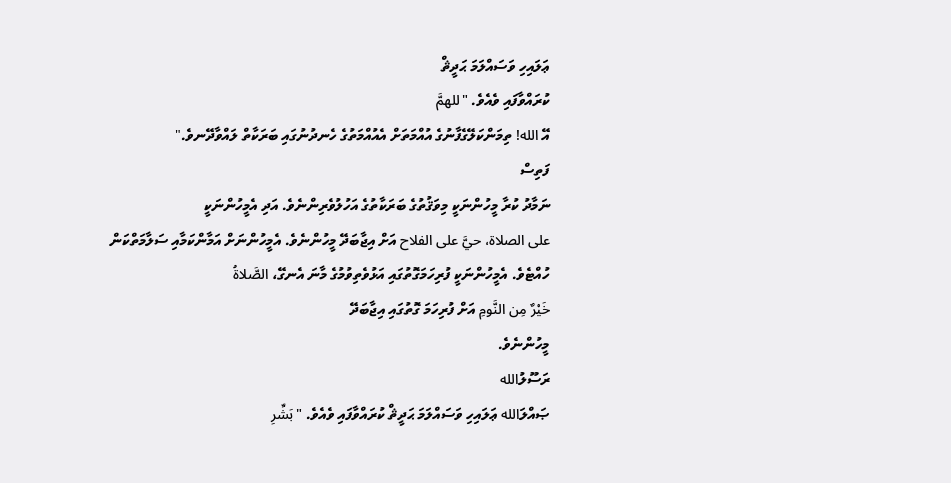ޢަލައިހި ވަސައްލަމަ ޙަދީޘް
ކުރައްވާފައި ވެއެވެ. "للهمَّ
އޭ الله! ތިމަންކަލޭގެފާނުގެ އުއްމަތަށް އެއުއްމަތުގެ ހެނދުނުގައި ބަރަކާތް ލައްވާދޭނވެ."
ފަތިސް
ނަމާދު ކުރާ މީހުންނަކީ މިވަޤުތުގެ ބަރަކާތުގެ އަހުލުވެރިންނެވެ. އަދި އެމީހުންނަކީ
على الصلاة، حيَّ على الفلاح އަށް އިޖާބަދޭ މީހުންނެވެ. އެމީހުންނަށް އަމާންކަމާއި ސަލާމަތްކަން
ހުއްޓެވެ. އެމީހުންނަކީ ފުރިހަމަގޮތުގައި އަޅުވެތިވުމުގެ މާނަ އެނގޭ، الصَّلاةُ
خَيْرٌ مِن النَّومِ އަށް ފުރިހަމަ ގޮތުގައި އިޖާބަދޭ
މީހުންނެވެ.
ރަސޫލުالله
ޞައްލަالله ޢަލައިހި ވަސައްލަމަ ޙަދީޘް ކުރައްވާފައި ވެއެވެ. "بَشِّرِ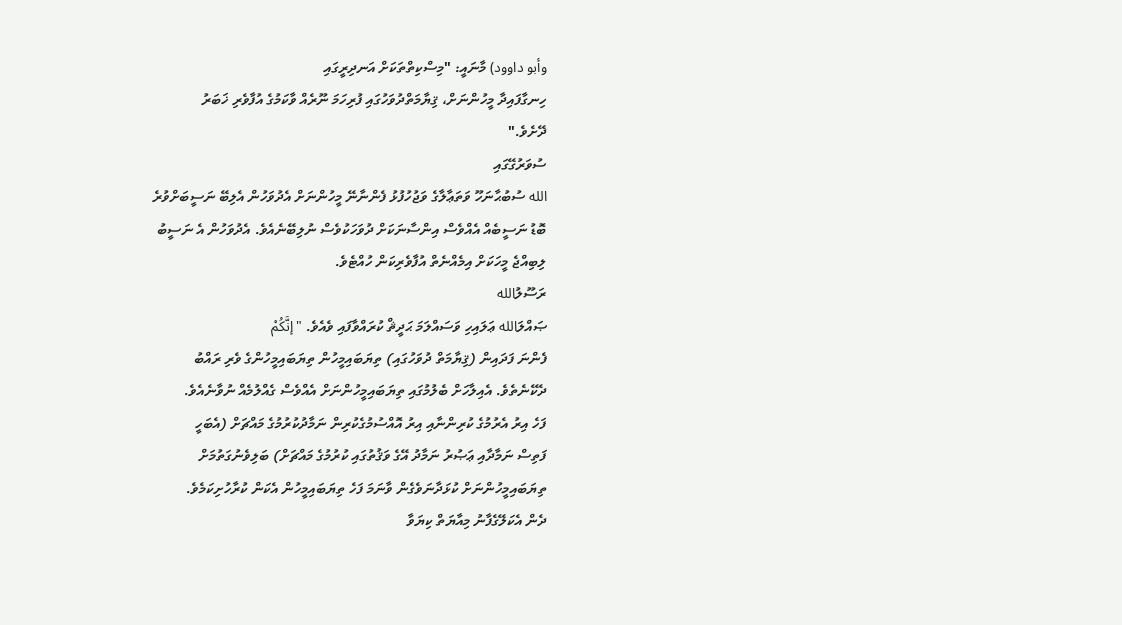وأبو داوود) މާނައީ: "މިސްކިތްތަކަށް އަނދިރީގައި
ހިނގާފައިދާ މީހުންނަށް، ޤިޔާމަތްދުވަހުގައި ފުރިހަމަ ނޫރެއް ވާކަމުގެ އުފާވެރި ޚަބަރު
ދޭށެވެ."
ސުވަރުގޭގައި
الله ސުބުޙާނަހޫ ވަތަޢާލާގެ ވަޖުހުފުޅު ފެންނާނޭ މީހުންނަށް އެދުވަހުން އެލިބޭ ނަސީބަށްވުރެ
ބޮޑު ނަސީބެއް އެއްވެސް އިންސާނަކަށް ދުވަހަކުވެސް ނުލިބޭނެއެވެ. އެދުވަހުން އެ ނަސީބު
ލިބިއްޖެ މީހަކަށް އިމެއްނެތް އުފާވެރިކަން ހުއްޓެވެ.
ރަސޫލުالله
ޞައްލަالله ޢަލައިހި ވަސައްލަމަ ޙަދީޘް ކުރައްވާފައި ވެއެވެ. "إنَّكُمْ
ފެންނަ ފަދައިން (ޤިޔާމަތް ދުވަހުގައި) ތިޔަބައިމީހުން ތިޔަބައިމީހުންގެ ވެރި ރައްބު
ދެކޭނެތެވެ. އެއިލާހަށް ބެލުމުގައި ތިޔަބައިމީހުންނަށް އެއްވެސް ގެއްލުމެއް ނުވާނެއެވެ.
ފަހެ އިރު އެރުމުގެ ކުރިންނާއި އިރު އޮއްސުމުގެކުރިން ނަމާދުކުރުމުގެ މައްޗަށް (އެބަހީ
ފަތިސް ނަމާދާއި ޢަޞުރު ނަމާދު އޭގެ ވަޤުތުގައި ކުރުމުގެ މައްޗަށް) ބަލިވެނުގަތުމަށް
ތިޔަބައިމީހުންނަށް ކުޅަދާނަވެގެން ވާނަމަ ފަހެ ތިޔަބައިމީހުން އެކަން ކުރާހުށިކަމެވެ.
ދެން އެކަލޭގެފާނު މިއާޔަތް ކިޔަވާ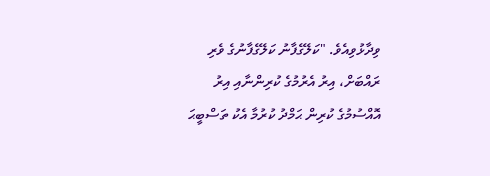ވިދާޅުވިއެވެ. "ކަލޭގެފާނު ކަލޭގެފާނުގެ ވެރި
ރައްބަށް، އިރު އެރުމުގެ ކުރިންނާއި އިރު އޮއްސުމުގެ ކުރިން ޙަމްދު ކުރުމާ އެކު ތަސްބީޙަ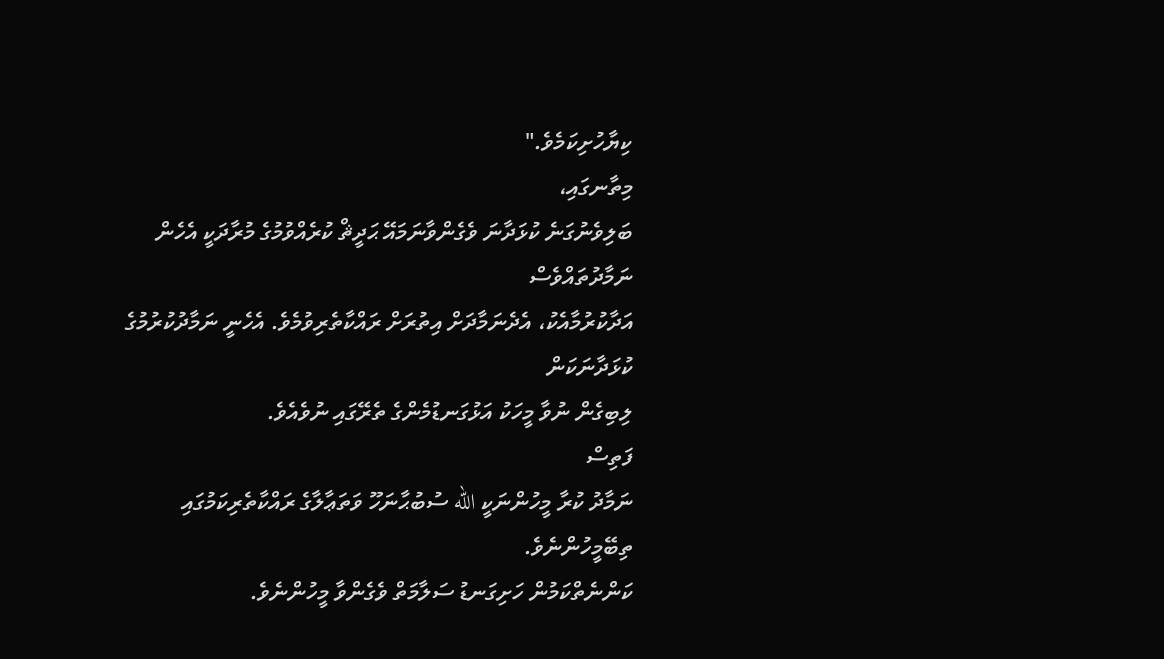ކިޔާހުށިކަމެވެ."
މިތާނގައި،
ބަލިވެނުގަނެ ކުޅަދާނަ ވެގެންވާނަމައޭ ޙަދީޘް ކުރެއްވުމުގެ މުރާދަކީ އެހެން ނަމާދުތައްވެސް
އަދާކުރުމާއެކު، އެދެނަމާދަށް އިތުރަށް ރައްކާތެރިވުމެވެ. އެހެނީ ނަމާދުކުރުމުގެ ކުޅަދާނަކަން
ލިބިގެން ނުވާ މީހަކު އަޅުގަނޑުމެންގެ ތެރޭގައި ނުވެއެވެ.
ފަތިސް
ނަމާދު ކުރާ މީހުންނަކީ الله ސުބުޙާނަހޫ ވަތަޢާލާގެ ރައްކާތެރިކަމުގައި ތިބޭމީހުންނެވެ.
ކަންނެތްކަމުން ހަށިގަނޑު ސަލާމަތް ވެގެންވާ މީހުންނެވެ.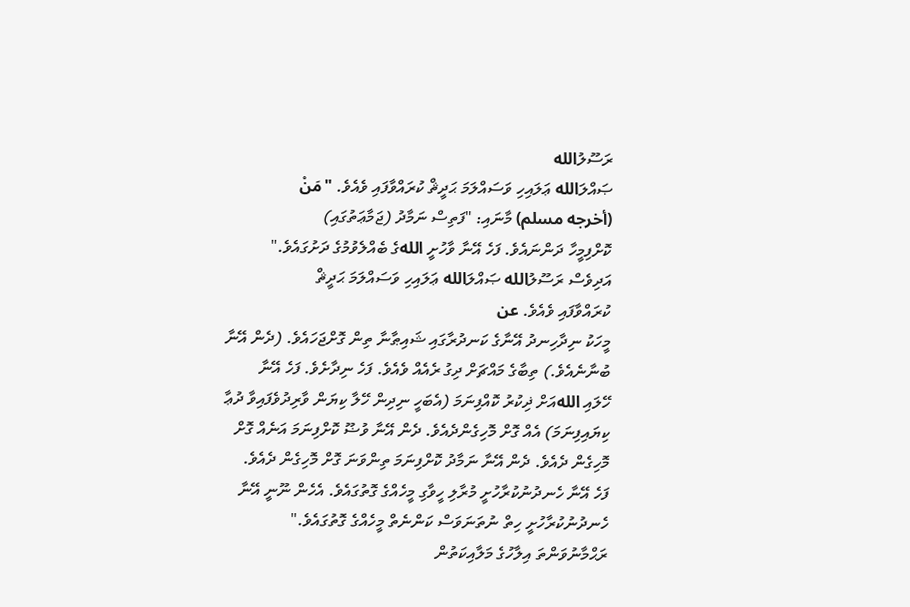ރަސޫލުالله
ޞައްލަالله ޢަލައިހި ވަސައްލަމަ ޙަދީޘް ކުރައްވާފައި ވެއެވެ. "مَنْ
(أخرجه مسلم) މާނައި: "ފަތިސް ނަމާދު (ޖަމާޢަތުގައި)
ކޮށްފިމީހާ ދަންނައެވެ. ފަހެ އޭނާ ވާހުށީ اللهގެ ބެއްލެވުމުގެ ދަށުގައެވެ."
އަދިވެސް ރަސޫލުالله ޞައްލަالله ޢަލައިހި ވަސައްލަމަ ޙަދީޘް
ކުރައްވާފައި ވެއެވެ. عن
މީހަކު ނިދާހިނދު އޭނާގެ ކަނދުރާގައި ޝައިޠާނާ ތިން ގޮށްޖަހައެވެ. (ދެން އޭނާ
ބުނާނެއެވެ.) ތިބާގެ މައްޗަށް ދިގު ރެއެއް ވެއެވެ. ފަހެ ނިދާށެވެ. ފަހެ އޭނާ
ހޭލައި اللهއަށް ޛިކުރު ކޮއްފިނަމަ (އެބަހީ ނިދިން ހޭލާ ކިޔަން ވާރިދުވެފައިވާ ދުޢާ
ކިޔައިފިނަމަ) އެއް ގޮށް މޮހިގެންދެއެވެ. ދެން އޭނާ ވުޟޫ ކޮށްފިނަމަ އަނެއް ގޮށް
މޮހިގެން ދެއެވެ. ދެން އޭނާ ނަމާދު ކޮށްފިނަމަ ތިންވަނަ ގޮށް މޮހިގެން ދެއެވެ.
ފަހެ އޭނާ ހެނދުނުކުރާހުށީ މުރާލި ހީވާގި މީހެއްގެ ގޮތުގައެވެ. އެހެން ނޫނީ އޭނާ
ހެނދުނުކުރާހުށީ ހިތް ނުތަނަވަސް ކަންނެތް މީހެއްގެ ގޮތުގައެވެ."
ރަޙްމާނުވަންތަ އިލާހުގެ މަލާއިކަތުން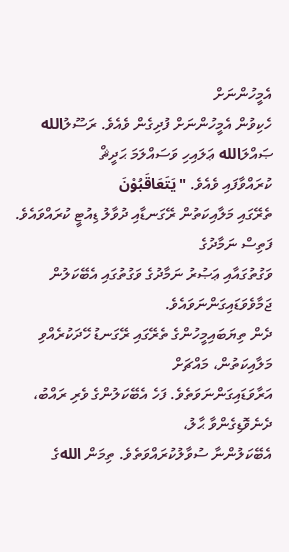އެމީހުންނަށް
ހެކިވުން އެމީހުންނަށް ފުދިގެން ވެއެވެ. ރަސޫލުالله ޞައްލަالله ޢަލައިހި ވަސައްލަމަ ޙަދީޘް
ކުރައްވާފައި ވެއެވެ. "يَتَعَاقَبُوْنَ
ތެރޭގައި މަލާއިކަތުން ރޭގަނޑާއި ދުވާލު ޑިއުޓީ ކުރައްވައެވެ. ފަތިސް ނަމާދުގެ
ވަގުތުގައާއި ޢަޞުރު ނަމާދުގެ ވަގުތުގައި އެބޭކަލުން ޖަމާވެވަޑައިގަންނަވައެވެ.
ދެން ތިޔަބައިމީހުންގެ ތެރޭގައި ރޭގަނޑު ހޭދަކުރެއްވި މަލާއިކަތުން، މައްޗަށް
އަރާވަޑައިގަންނަވަތެވެ. ފަހެ އެބޭކަލުންގެ ވެރި ރައްބު، ދެނެވޮޑިގެންވާ ޙާލު،
އެބޭކަލުންނާ ސުވާލުކުރައްވަތެވެ. ތިމަން اللهގެ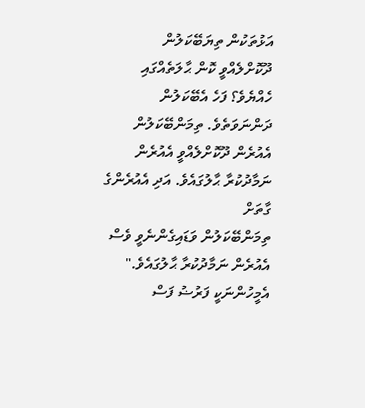އަޅުތަކުން ތިޔަބޭކަލުން
ދޫކޮށްލެއްވީ ކޮން ޙާލަތެއްގައި ހެއްޔެވެ؟ ފަހެ އެބޭކަލުން ދަންނަވަތެވެ. ތިމަންބޭކަލުން
އެއުރެން ދޫކޮށްލެއްވީ އެއުރެން ނަމާދުކުރާ ޙާލުގައެވެ. އަދި އެއުރެންގެ ގާތަށް
ތިމަންބޭކަލުން ވަޑައިގެންނެވީ ވެސް އެއުރެން ނަމާދުކުރާ ޙާލުގައެވެ."
އެމީހުންނަކީ ފަރުޟު ފަސް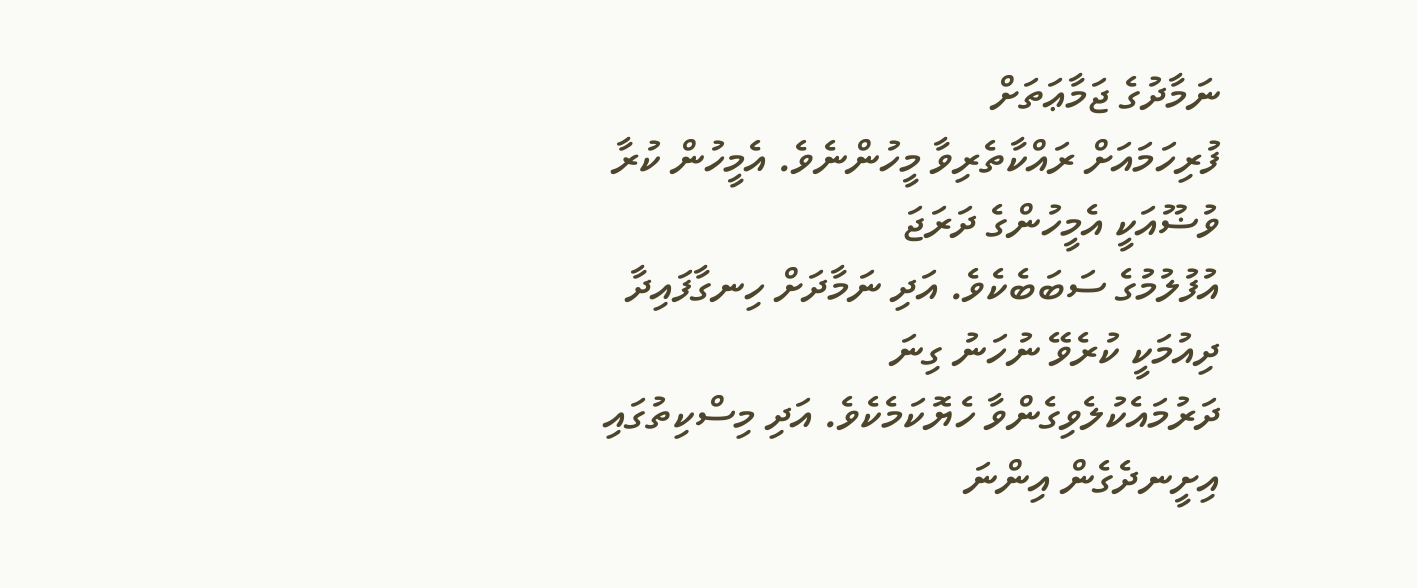ނަމާދުގެ ޖަމާޢަތަށް
ފުރިހަމައަށް ރައްކާތެރިވާ މީހުންނެވެ. އެމީހުން ކުރާ ވުޟޫއަކީ އެމީހުންގެ ދަރަޖަ
އުފުލުމުގެ ސަބަބެކެވެ. އަދި ނަމާދަށް ހިނގާފައިދާ ދިއުމަކީ ކުރެވޭ ނުހަނު ގިނަ
ދަރުމައެކުލެވިގެންވާ ހެޔޮކަމެކެވެ. އަދި މިސްކިތުގައި އިށީނދެގެން އިންނަ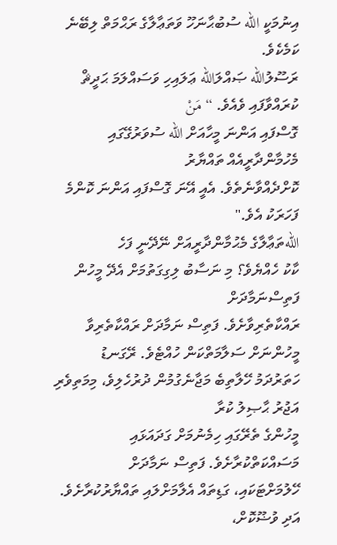އިނުމަކީ الله ސުބުޙާނަހޫ ވަތަޢާލާގެ ރަޙްމަތް ލިބޭނެ ކަމެކެވެ.
ރަސޫލުالله ޞައްލަالله ޢަލައިހި ވަސައްލަމަ ޙަދީޘް
ކުރައްވާފައި ވެއެވެ. “مَنْ
ގޮސްފައި އަންނަ މީހާއަށް الله ސުވަރުގޭގައި މެހުމާންދާރީއެއް ތައްޔާރު
ކޮށްދެއްވާނެތެވެ. އެއީ އޭނަ ގޮސްފައި އަންނަ ކޮންމެ ފަހަރަކު އެވެ."
اللهތަޢާލާގެ މެޙުމާންދާރީއަށް ނޭދޭނީ ފަހެ
ކާކު ހެއްޔެވެ؟ މި ނަސާބު ލިގިގަތުމަށް އެދޭ މީހުން ފަތިސްނަމާދަށް
ރައްކާތެރިވާށެވެ. ފަތިސް ނަމާދަށް ރައްކާތެރިވާ މީހުންނަށް ސަލާމަތްކަން ހުއްޓެވެ. ރޭގަނޑު
ހަތަރުދަމު ހޭލާތިބެ މަޖާނެގުމުން ދުރުހެލިވެ، މިމަތިވެރި އަޖުރު ޙާޞިލު ކުރާ
މީހުންގެ ތެރޭގައި ހިމެނުމަށް ގަދައަޅައި މަސައްކަތްކުރާށެވެ. ފަތިސް ނަމާދަށް
ހޭލުމަށްޓަކައި، ގަޑިތައް އެލާމަށްލައި ތައްޔާރުކުރާށެވެ. އަދި ވުޟޫކޮށް،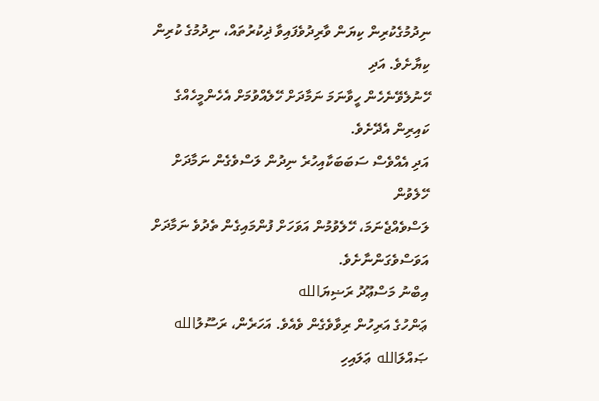ނިދުމުގެކުރިން ކިޔަން ވާރިދުވެފައިވާ ޛިކުރުތައް، ނިދުމުގެ ކުރިން ކިޔާށެވެ. އަދި
ހޭނުލެވޭނެހެން ހީވާނަމަ ނަމާދަށް ހޭލެއްވުމަށް އެހެންމީހެއްގެ ކައިރިން އެދޭށެވެ.
އަދި އެއްވެސް ސަބަބަކާއިހުރެ ނިދުން ލަސްވެގެން ނަމާދަށް ހޭލެވުން
ލަސްވެއްޖެނަމަ، ހޭލެވުމުން އަވަހަށް ފުންމައިގެން ތެދުވެ ނަމާދަށް އަވަސްވެގަންނާށެވެ.
އިބްނު މަސްޢޫދު ރަޟިޔަالله
ޢަންހުގެ އަރިހުން ރިވާވެގެން ވެއެވެ. އަހަރެން، ރަސޫލުالله ޞައްލަالله ޢަލައިހި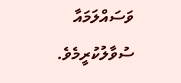ވަސައްލަމައާ ސުވާލުކުރީމެވެ.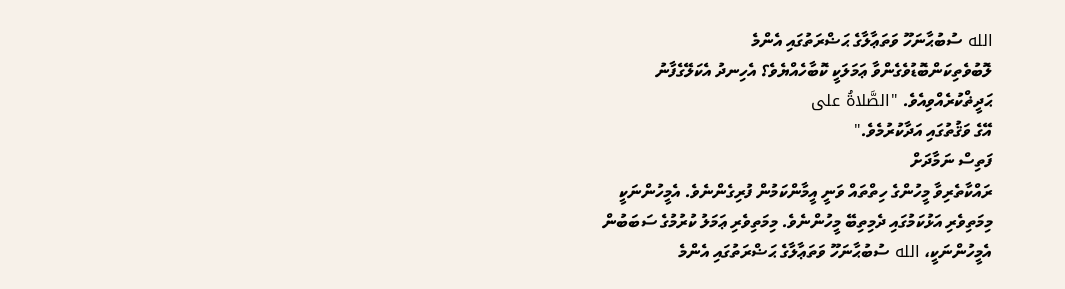الله ސުބުޙާނަހޫ ވަތަޢާލާގެ ޙަޟްރަތުގައި އެންމެ
ލޮބުވެތިކަންބޮޑުވެގެންވާ ޢަމަލަކީ ކޮބާހެއްޔެވެ؟ އެހިނދު އެކަލޭގެފާނު
ޙަދީޡްކުރެއްވިއެވެ. "الصَّلاةُ على
އޭގެ ވަޤުތުގައި އަދާކުރުމެވެ."
ފަތިސް ނަމާދަށް
ރައްކާތެރިވާ މީހުންގެ ހިތްތައް ވަނީ އީމާންކަމުން ފުރިގެންނެވެ. އެމީހުންނަކީ
މިމަތިވެރި އަޅުކަމުގައި ދެމިތިބޭ މީހުންނެވެ. މިމަތިވެރި ޢަމަލު ކުރުމުގެ ސަބަބުން
އެމީހުންނަކީ، الله ސުބުޙާނަހޫ ވަތަޢާލާގެ ޙަޟްރަތުގައި އެންމެ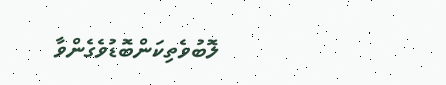ލޮބުވެތިކަންބޮޑުވެގެންވާ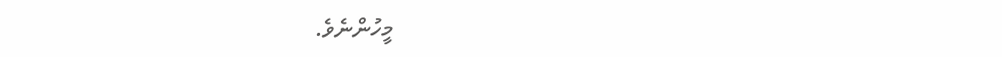މީހުންނެވެ.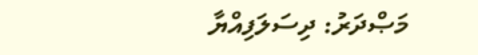މަޞްދަރު: ދިސަލަފިއްޔާ